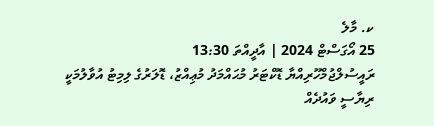ކ. މާލެ
25 އޯގަސްޓް 2024 | އާދީއްތަ 13:30
ރައީސުލްޖުމްހޫރިއްޔާ ޑޮކްޓަރު މުޙައްމަދު މުޢިއްޒު، ޑޮލަރުގެ ލިމިޓު އުވާލުމަކީ ރިޔާސީ ވައުދެއް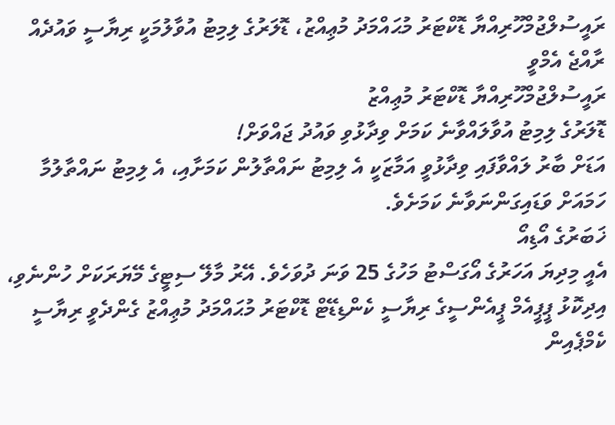ރައީސުލްޖުމްހޫރިއްޔާ ޑޮކްޓަރު މުޙައްމަދު މުޢިއްޒު، ޑޮލަރުގެ ލިމިޓު އުވާލުމަކީ ރިޔާސީ ވައުދެއް
ރާއްޖެ އެމްވީ
ރައީސުލްޖުމްހޫރިއްޔާ ޑޮކްޓަރު މުޢިއްޒު
ޑޮލަރުގެ ލިމިޓު އުވާލައްވާނެ ކަމަށް ވިދާޅުވި ވައުދު ޖައްވަށް!
އަޑަށް ބާރު ލައްވާފައި ވިދާޅުވީ އަމާޒަކީ އެ ލިމިޓު ނައްތާލުން ކަމަށާއި، އެ ލިމިޓު ނައްތާލުމާ ހަމައަށް ވަޑައިގަންނަވާނެ ކަމަށެވެ.
ޚަބަރުގެ އޯޑިއޯ
އެއީ މިދިޔަ އަހަރުގެ އޯގަސްޓު މަހުގެ 25 ވަނަ ދުވަހެވެ. އޭރު މާލޭ ސިޓީގެ މޭޔަރަކަށް ހުންނެވި، އިދިކޮޅު ޕީޕީއެމް ޕީއެންސީގެ ރިޔާސީ ކެންޑިޑޭޓް ޑޮކްޓަރު މުޙައްމަދު މުޢިއްޒު ގެންދެވީ ރިޔާސީ ކެމްޕެއިން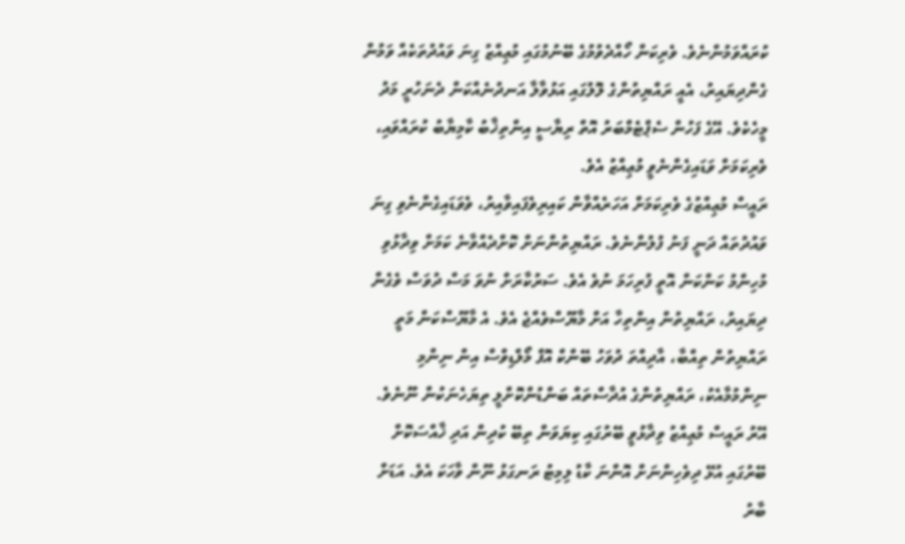ކުރައްވަމުންނެވެ. ވެރިކަން ހޯއްދެވުމުގެ ބޭނުމުގައި މުޢިއްޒު ގިނަ ވައުދުތަކެއް ވަމުން ގެންދިޔައިރު، އެއީ ރައްޔިތުންގެ ލޮލުގައި އަޅުވާލާ އަނދުނެއްކަން ދެނަހުރީ މަދު މީހެކެވެ. އޭގެ ފަހުން ސެޕްޓެމްބަރު އޮތް ރިޔާސީ އިންތިޚާބު ކާމިޔާބު ކުރައްވައި، ވެރިކަމަށް ވަޑައިގެންނެވީ މުޢިއްޒު އެވެ.
ރައީސް މުޢިއްޒުގެ ވެރިކަމަށް އަހަރެއްވާން ކައިރިވެފައިވާއިރު، ވެވަޑައިގެންނެވި ގިނަ ވައުދުތައް ދަނީ ފަނު ފުލުންނެވެ. ރައްޔިތުންނަށް ކޮށްދެއްވާނެ ކަމަށް ވިދާޅުވި މުހިންމު ކަންކަން އޮތީ ފުރިހަމަ ނުވެ އެވެ. ސަރުކާރަށް ނުވަ މަސް ދުވަސް ވެގެން ދިޔައިރު، ރައްޔިތުން އިންތިހާ އަށް މާޔޫސްވެއްޖެ އެވެ. އެ މާޔޫސްކަން މަތީ ރައްޔިތުން ތިއްބާ، އާދިއްތަ ދުވަހު ބޭންކް އޮފް މޯލްޑިވްސް އިން ނިންމި ނިންމުމާއެކު، ރައްޔިތުންގެ އުދާސްތައް ބަންޑުންކޮށްލީ ތިޔަހެނަކުން ނޫނެވެ.
އޭރު ރައީސް މުޢިއްޒު ވިދާޅުވީ ބޭރުގައި ކިޔަވަން ތިބޭ ކުދިން އަދި ޚާއްސަކޮށް ބޭރުގައި އުޅޭ ދިވެހިންނަށް އޮންނަ ކާޑު ލިމިޓު ރަނގަޅު ނޫން ވާހަކަ އެވެ. އަޑަށް ބާރު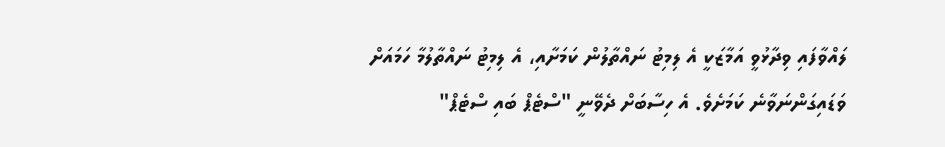ލައްވާފައި ވިދާޅުވީ އަމާޒަކީ އެ ލިމިޓު ނައްތާލުން ކަމަށާއި، އެ ލިމިޓު ނައްތާލުމާ ހަމައަށް ވަޑައިގަންނަވާނެ ކަމަށެވެ. އެ ހިސާބަށް ދެވޭނީ "ސްޓެޕް ބައި ސްޓެޕް"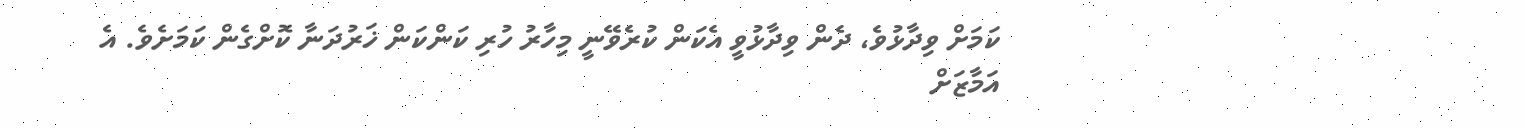ކަމަށް ވިދާޅުވެ، ދެން ވިދާޅުވީ އެކަން ކުރެވޭނީ މިހާރު ހުރި ކަންކަން ޚަރުދަނާ ކޮށްގެން ކަމަށެވެ. އެ އަމާޒަށް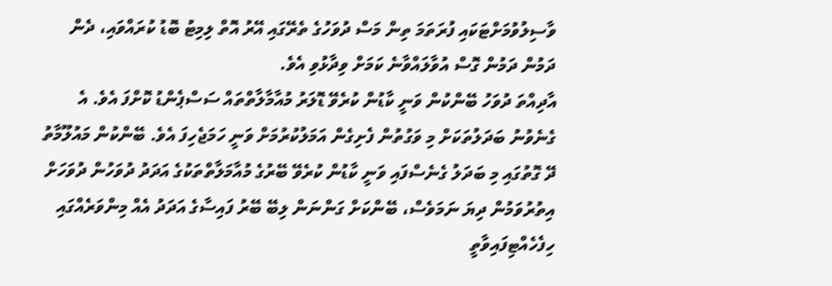ވާސިލުވުމަށްޓަކައި ފުރަތަމަ ތިން މަސް ދުވަހުގެ ތެރޭގައި އޭރު އޮތް ލިމިޓު ބޮޑު ކުރައްވައި، ދެން ދަމުން ދަމުން ގޮސް އުވާލައްވާނެ ކަމަށް ވިދާޅުވި އެވެ.
އާދިއްތަ ދުވަހު ބޭންކުން ވަނީ ކާޑުން ކުރެވޭ ޑޮލަރު މުއާމާލާތްތައް ސަސްޕެންޑު ކޮށްފަ އެވެ. އެ ގެނެވުނު ބަދަލުތަކަށް މި ވަގުތުން ފެށިގެން އަމަލުކުރުމަށް ވަނީ ހަމަޖެހިފަ އެވެ. ބޭންކުން މައުލޫމާތު ދޭ ގޮތުގައި މި ބަދަލު ގެނެސްފައި ވަނީ ކާޑުން ކުރެވޭ ބޭރުގެ މުއާމަލާތްތަކުގެ އަދަދު ދުވަހުން ދުވަހަށް އިތުރުވަމުން ދިޔަ ނަމަވެސް، ބޭންކަށް ގަންނަން ލިބޭ ބޭރު ފައިސާގެ އަދަދު އެއް މިންވަރެއްގައި ހިފެހެއްޓިފައިވާތީ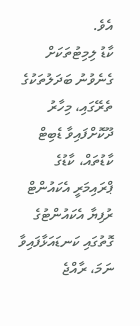އެވެ.
ކާޑު ލިމިޓުތަކަށް ގެނެވުނު ބަދަލުތަކުގެ ތެރޭގައި، މިހާރު ދޫކޮށްފައިވާ ޑެބިޓް ކާޑުތައް، ކާޑުގެ ޕްރައިމަރީ އެކައުންޓް ރުފިޔާ އެކައުންޓުގެ ގޮތުގައި ކަނޑައަޅާފައިވާ ނަމަ، ރާއްޖެ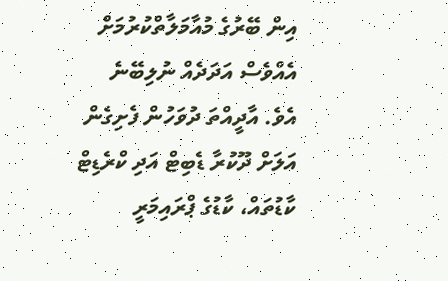އިން ބޭރުގެ މުއާމަލާތްކުރުމަށް އެއްވެސް އަދަދެއް ނުލިބޭނެ އެވެ. އާދީއްތަ ދުވަހުން ފެށިގެން އަލަށް ދޫކުރާ ޑެބިޓް އަދި ކްރެޑިޓް ކާޑުތައް، ކާޑުގެ ޕްރައިމަރީ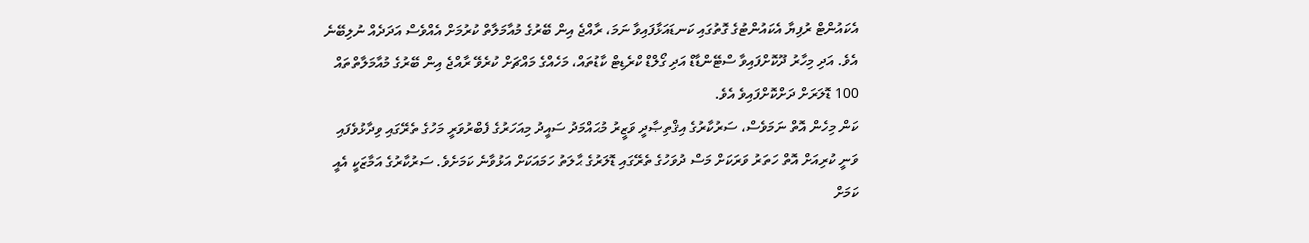އެކައުންޓް ރުފިޔާ އެކައުންޓުގެ ގޮތުގައި ކަނޑައަޅާފައިވާ ނަމަ، ރާއްޖެ އިން ބޭރުގެ މުއާމަލާތް ކުރުމަށް އެއްވެސް އަދަދެއް ނުލިބޭނެ އެވެ. އަދި މިހާރު ދޫކޮށްފައިވާ ސްޓޭންޑާޑް އަދި ގޯލްޑް ކްރެޑިޓް ކާޑުތައް، މަހެއްގެ މައްޗަށް ކުރެވޭ ރާއްޖެ އިން ބޭރުގެ މުއާމަލާތްތައް 100 ޑޮލަރަށް ދަށްކޮށްފައިވެ އެވެ.
ކަން މިހެން އޮތް ނަމަވެސް، ސަރުކާރުގެ އިޤްތިޞާދީ ވަޒީރު މުޙައްމަދު ސައީދު މިއަހަރުގެ ފެބްރުވަރީ މަހުގެ ތެރޭގައި ވިދާޅުވެފައި ވަނީ ކުރިއަށް އޮތް ހަތަރު ވަރަކަށް މަސް ދުވަހުގެ ތެރޭގައި ޑޮލަރުގެ ޙާލަތު ހަމައަކަށް އަޅުވާނެ ކަމަށެވެ. ސަރުކާރުގެ އަމާޒަކީ އެއީ ކަމަށް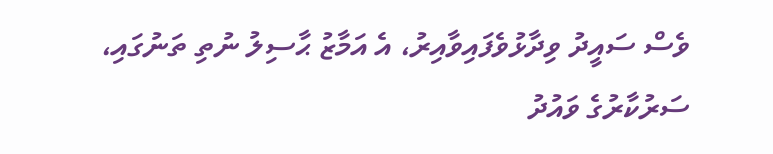ވެސް ސައީދު ވިދާޅުވެފައިވާއިރު، އެ އަމާޒު ޙާސިލު ނުތި ތަނުގައި، ސަރުކާރުގެ ވައުދު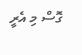ގޮސް މި އެރީ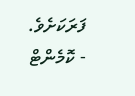ފަރަކަށެވެ.
- ކޮމެންޓް